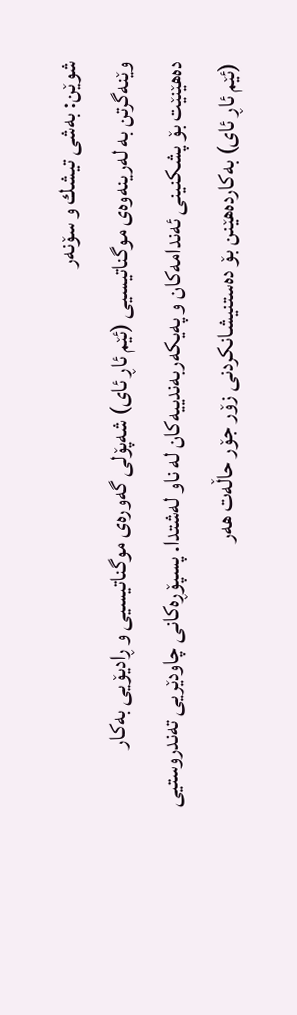شوێن: بەشی تیشك و سۆنەر
وێنەگرتن بە لەرینەوەی موگناتیسیی (ئێم ئاڕ ئای) شەپۆلی گەورەی موگناتیسیی و ڕادیۆیی بەكار دەهێنێت بۆ پشكنینی ئەندامەکان و پەیکەربەندییەکان لە ناو لەشتدا. پسپۆڕەکانی چاودێریی تەندروستیی (ئێم ئاڕ ئای) بەكاردەهێنن بۆ دەستنیشانكردنی زۆر جۆر حاڵەت هەر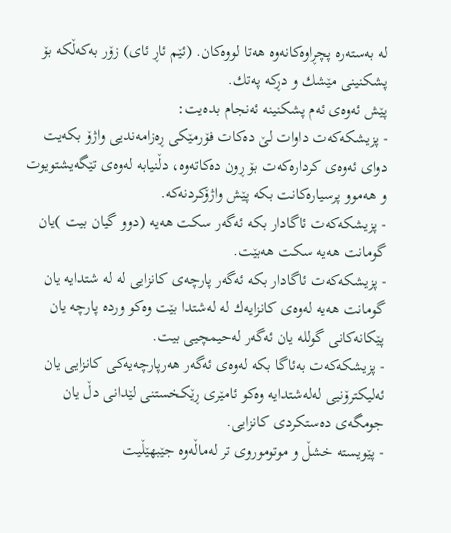لە بەستەرە پچڕاوەکانەوە هەتا لووەکان. (ئێم ئاڕ ئای) زۆر بەكەڵكە بۆ پشكنینی مێشك و دڕكە پەتك.
پێش ئەوەی ئەم پشكنینە ئەنجام بدەیت:
- پزیشكەكەت داوات لێ دەكات فۆرمێكی ڕەزامەندیی واژۆ بكەیت دوای ئەوەی کردارەکەت بۆ ڕون دەكاتەوە، دڵنیابە لەوەی تێگەیشتویوت و هەموو پرسیارەكانت بكە پێش واژۆكردنەکە.
- پزیشكەكەت ئاگادار بكە ئەگەر سكت هەیە (دوو گیان بیت )یان گومانت هەیە سكت هەبێت.
- پزیشكەكەت ئاگادار بكە ئەگەر پارچەی كانزایی لە لە شتدایە یان گومانت هەیە لەوەی كانزایەك لە لەشتدا بێت وەكو وردە پارچە یان پێکانەکانی گوللە یان ئەگەر لەحیمچیی بیت.
- پزیشكەكەت بەئاگا بکە لەوەی ئەگەر هەرپارچەیەكی كانزایی یان ئەلیكترۆنیی لەلەشتدایە وەكو ئامێری ڕێكخستنی لێدانی دڵ یان جومگەی دەستكردی كانزایی.
- پێویستە خشڵ و موتوموروی تر لەماڵەوە جێبهێڵیت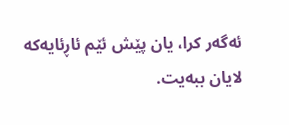ئەگەر کرا، یان پێش ئێم ئاڕئایەكە لایان ببەیت.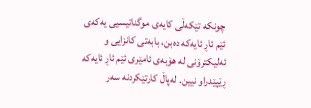چونكە تێكەڵی كایەی موگناتیسیی یەکەی ئێم ئاڕ ئایەكە دەبن، بابەتی كانزایی و ئەلیكترۆنی لە هۆبەی ئامێری ئێم ئاڕ ئایەكە ڕێپێدراو نیین. لەپاڵ كارتێكردنە سەر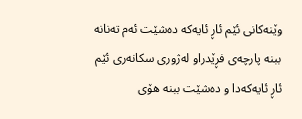وێنەكانی ئێم ئاڕ ئایەكە دەشێت ئەم تەنانە ببنە پارچەی فڕێدراو لەژوری سکانەری ئێم ئاڕ ئایەكەدا و دەشێت ببنە هۆی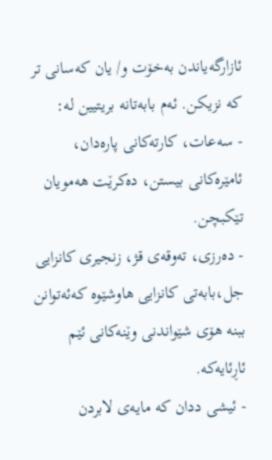ئازارگەیاندن بەخۆت و/ یان كەسانی تر كە نزیکن. ئەم بابەتانە بریتیین لە:
- سەعات، كارتەکانی پارەدان، ئامێرەکانی بیستن، دەکرێت هەمویان تێكبچن.
- دەرزی، تەوقەی قژ، زنجیری كانزایی جل،بابەتی كانزایی هاوشێوە كەئەتوانن ببنە هۆی شێواندنی وێنەكانی ئێم ئاڕئایەكە.
- ئیشی ددان کە مایەی لابردن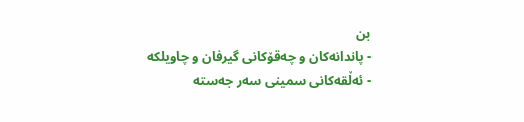بن
- پاندانەکان و چەقۆکانی گیرفان و چاویلكە
- ئەڵقەکانی سمینی سەر جەستە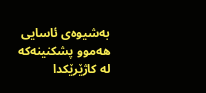بەشیوەی ئاسایی هەموو پشکنینەکە لە کاژێرێكدا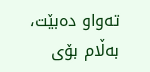تەواو دەبێت، بەڵام بۆی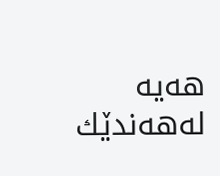هەیە لەهەندێك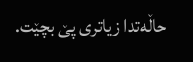حاڵەتدا زیاتری پێ بچێت.